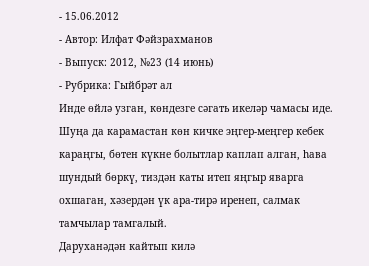- 15.06.2012
- Автор: Илфат Фәйзрахманов
- Выпуск: 2012, №23 (14 июнь)
- Рубрика: Гыйбрәт ал
Инде өйлә узган, көндезге сәгать икеләр чамасы иде. Шуңа да карамастан көн кичке эңгер-меңгер кебек караңгы, бөтен күкне болытлар каплап алган, һава шундый бөркү, тиздән каты итеп яңгыр яварга охшаган, хәзердән үк ара-тирә иренеп, салмак тамчылар тамгалый.
Даруханәдән кайтып килә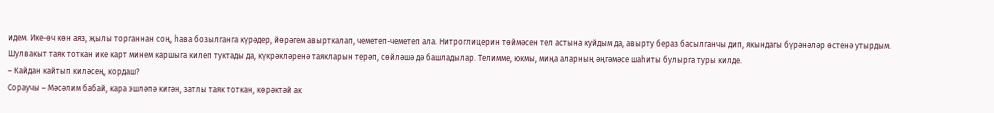идем. Ике-өч көн аяз, җылы торганнан соң, һава бозылганга күрәдер, йөрәгем авырткалап, чеметеп-чеметеп ала. Нитроглицерин төймәсен тел астына куйдым да, авырту бераз басылганчы дип, якындагы бүрәнәләр өстенә утырдым.
Шулвакыт таяк тоткан ике карт минем каршыга килеп туктады да, күкрәкләренә таякларын терәп, сөйләшә дә башладылар. Телимме, юкмы, миңа аларның әңгәмәсе шаһиты булырга туры килде.
– Кайдан кайтып киләсең, кордаш?
Сораучы – Мәсәлим бабай, кара эшләпә кигән, затлы таяк тоткан, көрәктәй ак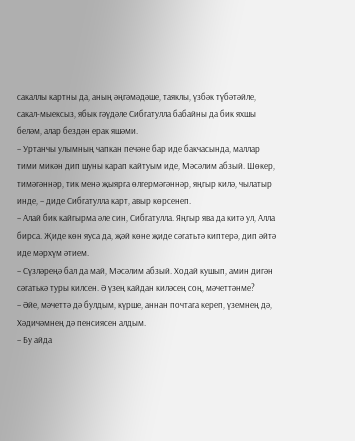сакаллы картны да, аның әңгәмәдәше, таяклы, үзбәк түбәтәйле, сакал-мыексыз, ябык гәүдәле Сибгатулла бабайны да бик яхшы беләм, алар бездән ерак яшәми.
– Уртанчы улымның чапкан печәне бар иде бакчасында, маллар тими микән дип шуны карап кайтуым иде, Мәсәлим абзый. Шөкер, тимәгәннәр, тик менә җыярга өлгермәгәннәр, яңгыр килә, чылатыр инде, – диде Сибгатулла карт, авыр көрсенеп.
– Алай бик кайгырма әле син, Сибгатулла. Яңгыр ява да китә ул, Алла бирса. Җиде көн яуса да, җәй көне җиде сәгатьтә киптерә, дип әйтә иде мәрхүм әтием.
– Сүзләреңә бал да май, Мәсәлим абзый. Ходай кушып, амин дигән сәгатькә туры килсен. Ә үзең кайдан киләсең соң, мәчеттәнме?
– Әйе, мәчеттә дә булдым, күрше, аннан почтага кереп, үземнең дә, Хәдичәмнең дә пенсиясен алдым.
– Бу айда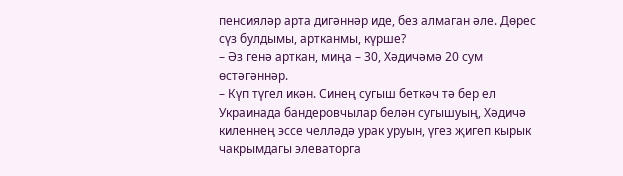пенсияләр арта дигәннәр иде, без алмаган әле. Дөрес сүз булдымы, артканмы, күрше?
– Әз генә арткан, миңа – 30, Хәдичәмә 20 сум өстәгәннәр.
– Күп түгел икән. Синең сугыш беткәч тә бер ел Украинада бандеровчылар белән сугышуың, Хәдичә киленнең эссе челләдә урак уруын, үгез җигеп кырык чакрымдагы элеваторга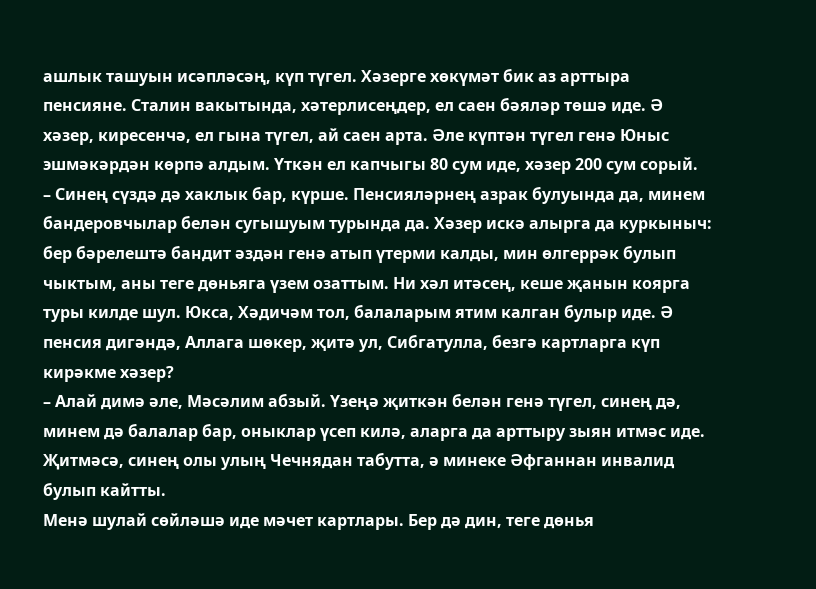ашлык ташуын исәпләсәң, күп түгел. Хәзерге хөкүмәт бик аз арттыра пенсияне. Сталин вакытында, хәтерлисеңдер, ел саен бәяләр төшә иде. Ә хәзер, киресенчә, ел гына түгел, ай саен арта. Әле күптән түгел генә Юныс эшмәкәрдән көрпә алдым. Үткән ел капчыгы 80 сум иде, хәзер 200 сум сорый.
– Синең сүздә дә хаклык бар, күрше. Пенсияләрнең азрак булуында да, минем бандеровчылар белән сугышуым турында да. Хәзер искә алырга да куркыныч: бер бәрелештә бандит әздән генә атып үтерми калды, мин өлгеррәк булып чыктым, аны теге дөньяга үзем озаттым. Ни хәл итәсең, кеше җанын коярга туры килде шул. Юкса, Хәдичәм тол, балаларым ятим калган булыр иде. Ә пенсия дигәндә, Аллага шөкер, җитә ул, Сибгатулла, безгә картларга күп кирәкме хәзер?
– Алай димә әле, Мәсәлим абзый. Үзеңә җиткән белән генә түгел, синең дә, минем дә балалар бар, оныклар үсеп килә, аларга да арттыру зыян итмәс иде. Җитмәсә, синең олы улың Чечнядан табутта, ә минеке Әфганнан инвалид булып кайтты.
Менә шулай сөйләшә иде мәчет картлары. Бер дә дин, теге дөнья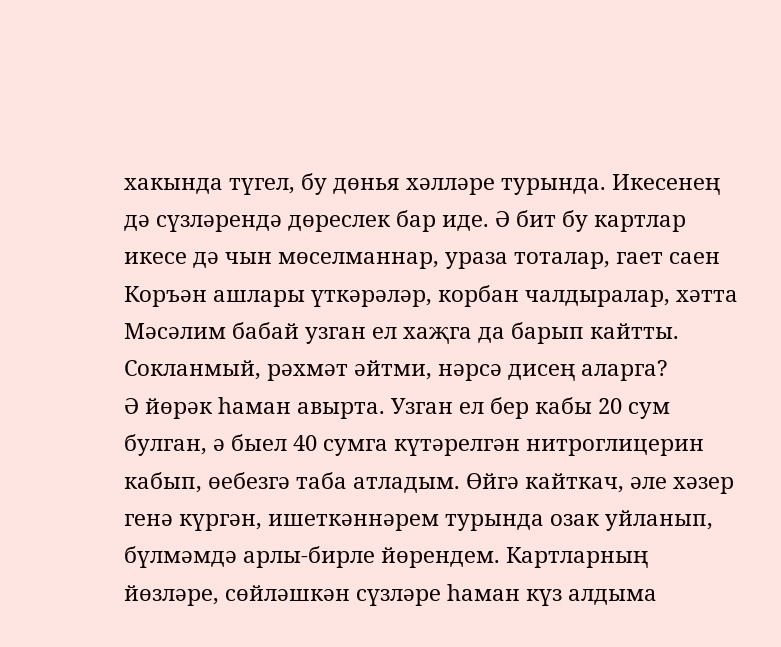хакында түгел, бу дөнья хәлләре турында. Икесенең дә сүзләрендә дөреслек бар иде. Ә бит бу картлар икесе дә чын мөселманнар, ураза тоталар, гает саен Коръән ашлары үткәрәләр, корбан чалдыралар, хәтта Мәсәлим бабай узган ел хаҗга да барып кайтты. Сокланмый, рәхмәт әйтми, нәрсә дисең аларга?
Ә йөрәк һаман авырта. Узган ел бер кабы 20 сум булган, ә быел 40 сумга күтәрелгән нитроглицерин кабып, өебезгә таба атладым. Өйгә кайткач, әле хәзер генә күргән, ишеткәннәрем турында озак уйланып, бүлмәмдә арлы-бирле йөрендем. Картларның йөзләре, сөйләшкән сүзләре һаман күз алдыма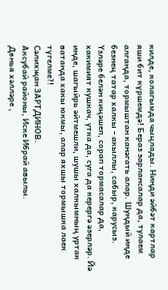килде, колагымда чыңлады. Нинди әйбәт картлар яши бит күршемдә! Бераз зарлансалар да, тулаем алганда, тормыштан канәгать алар. Шундый инде безнең татар халкы – акыллы, сабыр, карусыз. Үзләре белән киңәшеп, сорап тормасалар да, хакимият кушкач, утка да, суга да керергә әзерләр. Йә инде, шагыйрь әйтмешли, шушы халкымның уртак ватанда хакы юкмы, алар яхшы тормышка лаек түгелме?!
Сәлихҗан ЗАРТДИНОВ.
Аксубай районы, Иске Ибрай авылы.
Дөнья хәлләре ,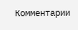Комментарии